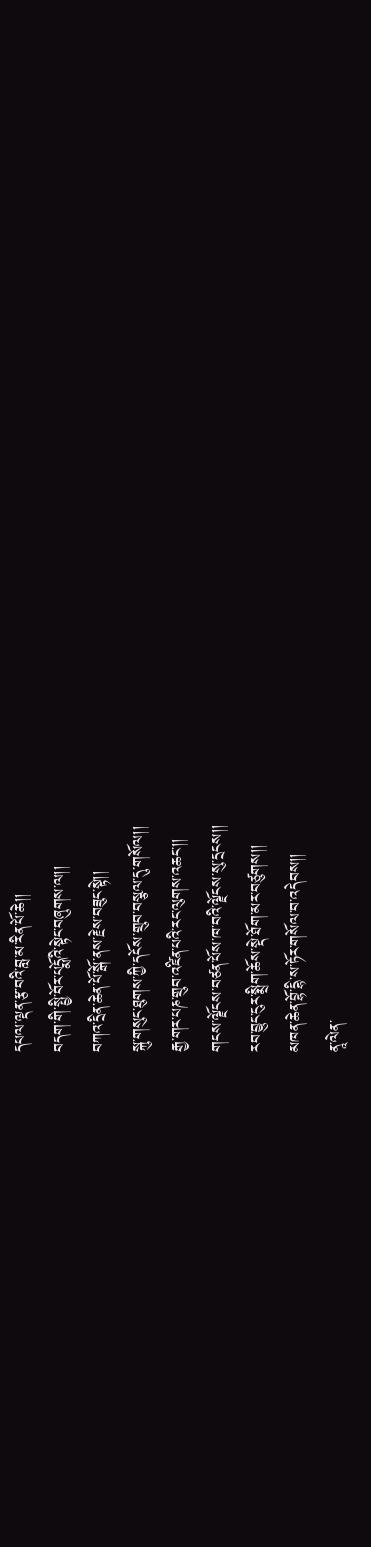དཔལ་ལྡན་རྩ་བའི་བླ་མ་རིན་པོ་ཆེ།།
བདག་གི་སྤྱི་བོར་པདྨོའི་སྟེང་བཞུགས་ལ།།
བཀའ་དྲིན་ཆེན་པོ་སྒོ་ནས་རྗེས་བཟུང་སྟེ།།
སྐུ་གསུང་ཐུགས་ཀྱི་དངོས་གྲུབ་བསྩལ་དུ་གསོལ།།
རྒྱ་གར་པཎ་གྲུབ་འཛིན་པའི་རང་ལུགས་འཆང་།།
གངས་ལྗོངས་བཙན་པོས་ཁ་བའི་ལྗོངས་སུ་དྲངས།།
རབ་བྱུང་ངུར་སྨྲིག་ཆོས་སྡེ་ཐོག་མར་བཙུགས།།
མཁན་ཆེན་བྷོ་དྷི་ས་ཏོར་གསོལ་བ་འདེབས།།
ནཱ་ལེན་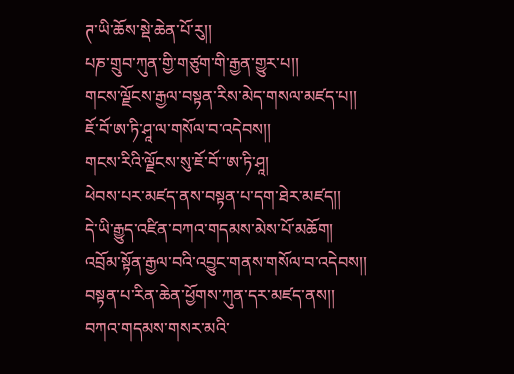ཊ་ཡི་ཆོས་སྡེ་ཆེན་པོ་རུ།།
པཎ་གྲུབ་ཀུན་གྱི་གཙུག་གི་རྒྱན་གྱུར་པ།།
གངས་ལྗོངས་རྒྱལ་བསྟན་རིས་མེད་གསལ་མཛད་པ།།
ཇོ་བོ་ཨ་ཏི་ཤཱ་ལ་གསོལ་བ་འདེབས།།
གངས་རིའི་ལྗོངས་སུ་ཇོ་བོ་་ཨ་ཏི་ཤཱ།
ཕེབས་པར་མཛད་ནས་བསྟན་པ་དག་ཐེར་མཛད།།
དེ་ཡི་རྒྱུད་འཛིན་བཀའ་གདམས་མེས་པོ་མཆོག།
འབྲོམ་སྟོན་རྒྱལ་བའི་འབྱུང་གནས་གསོལ་བ་འདེབས།།
བསྟན་པ་རིན་ཆེན་ཕྱོགས་ཀུན་དར་མཛད་ནས།།
བཀའ་གདམས་གསར་མའི་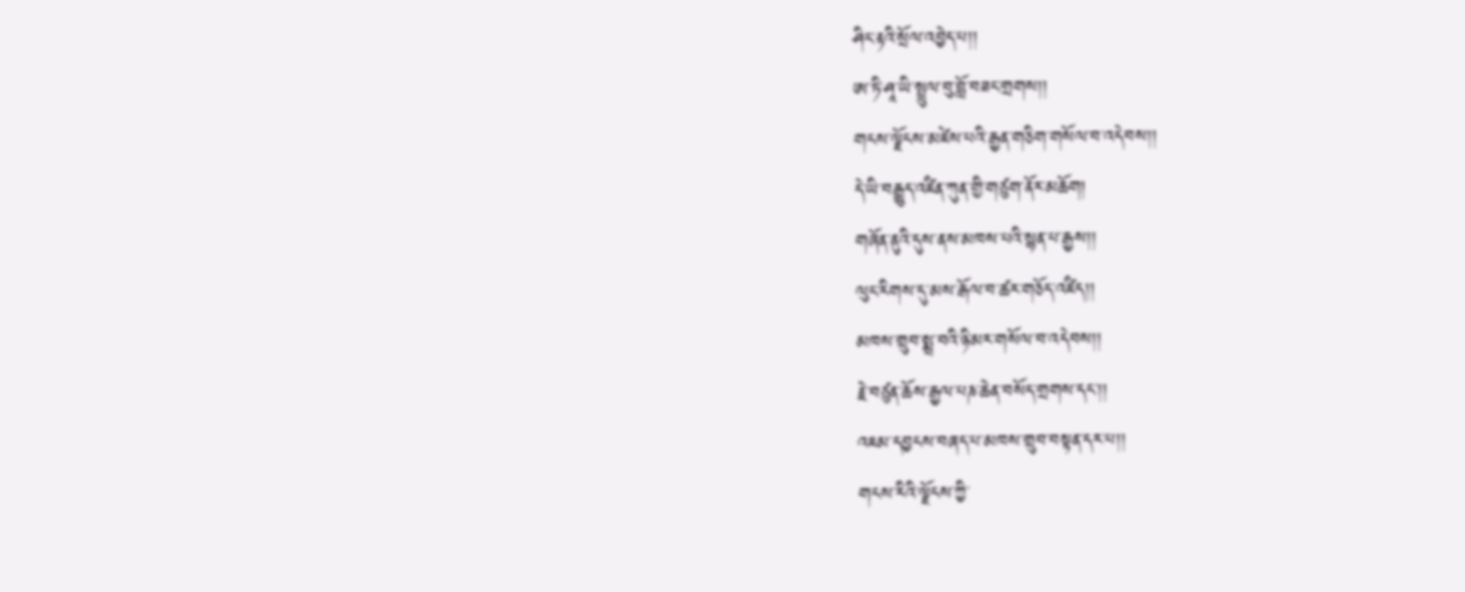ཤིང་རྟའི་སྲོལ་འབྱེད་པ།།
ཨ་ཏི་ཤཱ་ཡི་སྤྲུལ་བུ་བློ་བཟང་གྲགས།།
གངས་ལྗོངས་མཛེས་པའི་རྒྱན་གཅིག་གསོལ་བ་འདེབས།།
དེ་ཡི་བརྒྱུད་འཛིན་ཀུན་གྱི་གཙུག་ནོར་མཆོག།
གཞོན་ནུའི་དུས་ནས་མཁས་པའི་སྙན་པ་རྒྱས།།
ལུང་རིགས་དུ་མས་རྒོལ་བ་ཚར་གཅོད་འཛིད།།
མཁས་གྲུབ་སྨྲ་བའི་ཉི་མར་གསོལ་བ་འདེབས།།
རྗེ་བཙུན་ཆོས་རྒྱལ་པཎ་ཆེན་བསོད་གྲགས་དང་།།
འཇམ་དབྱངས་བཞད་པ་མཁས་གྲུབ་བསྟན་དར་པ།།
གངས་རིའི་ལྗོངས་ཀྱི་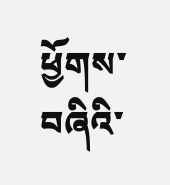ཕྱོགས་བཞིའི་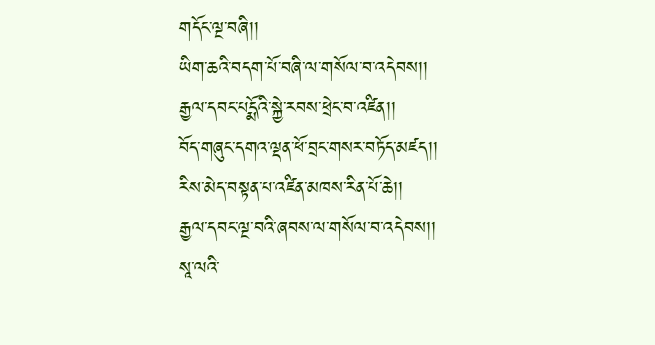གདོང་ལྔ་བཞི།།
ཡིག་ཆའི་བདག་པོ་བཞི་ལ་གསོལ་བ་འདེབས།།
རྒྱལ་དབང་པདྨོའི་སྐྱེ་རབས་ཕྲེང་བ་འཛིན།།
བོད་གཞུང་དགའ་ལྡན་ཕོ་བྲང་གསར་བཏོད་མཛད།།
རིས་མེད་བསྟན་པ་འཛིན་མཁས་རིན་པོ་ཆེ།།
རྒྱལ་དབང་ལྔ་བའི་ཞབས་ལ་གསོལ་བ་འདེབས།།
སཱ་ལའི་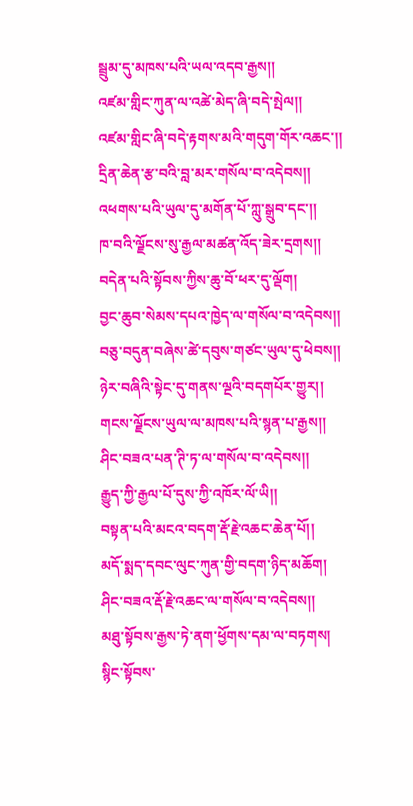སྦྲུམ་དུ་མཁས་པའི་ཡལ་འདབ་རྒྱས།།
འཛམ་གླིང་ཀུན་ལ་འཚེ་མེད་ཞི་བདེ་སྤེལ།།
འཛམ་གླིང་ཞི་བདེ་རྟགས་མའི་གདུག་གོར་འཆང་།།
དྲིན་ཆེན་རྩ་བའི་བླ་མར་གསོལ་བ་འདེབས།།
འཕགས་པའི་ཡུལ་དུ་མགོན་པོ་ཀླུ་སྒྲུབ་དང་།།
ཁ་བའི་ལྗོངས་སུ་རྒྱལ་མཚན་འོད་ཟེར་དྲགས།།
བདེན་པའི་སྟོབས་ཀྱིས་ཆུ་བོ་ཕར་དུ་ལྡོག།
བྱང་ཆུབ་སེམས་དཔའ་ཁྱེད་ལ་གསོལ་བ་འདེབས།།
བཅུ་བདུན་བཞེས་ཚེ་དབུས་གཙང་ཡུལ་དུ་ཕེབས།།
ཉེར་བཞིའི་སྟེང་དུ་གནས་ལྔའི་བདགཔོར་གྱུར།།
གངས་ལྗོངས་ཡུལ་ལ་མཁས་པའི་སྙན་པ་རྒྱས།།
ཤིང་བཟའ་པན་ཊི་ཏ་ལ་གསོལ་བ་འདེབས།།
རྒྱུད་ཀྱི་རྒྱལ་པོ་དུས་ཀྱི་འཁོར་ལོ་ཡི།།
བསྟན་པའི་མངའ་བདག་རྡོ་རྗེ་འཆང་ཆེན་པོ།།
མདོ་སྨད་དབང་ལུང་ཀུན་གྱི་བདག་ཉིད་མཆོག།
ཤིང་བཟའ་རྡོ་རྗེ་འཆང་ལ་གསོལ་བ་འདེབས།།
མཐུ་སྟོབས་རྒྱས་ཏེ་ནག་ཕྱོགས་དམ་ལ་བཏགས།
སྙིང་སྟོབས་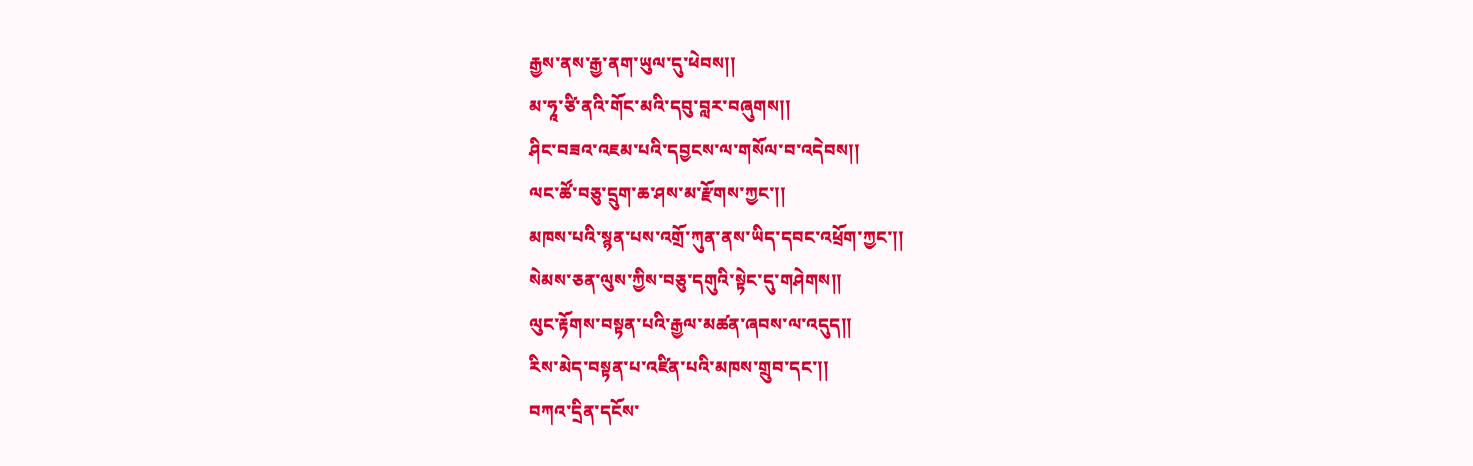རྒྱས་ནས་རྒྱ་ནག་ཡུལ་དུ་ཕེབས།།
མ་ཧཱ་ཙི་ནའི་གོང་མའི་དབུ་བླར་བཞུགས།།
ཤིང་བཟའ་འཇམ་པའི་དབྱངས་ལ་གསོལ་བ་འདེབས།།
ལང་ཚོ་བཅུ་དྲུག་ཆ་ཤས་མ་རྫོགས་ཀྱང་།།
མཁས་པའི་སྙན་པས་འགྲོ་ཀུན་ནས་ཡིད་དབང་འཕྲོག་ཀྱང་།།
སེམས་ཅན་ལུས་ཀྱིས་བཅུ་དགུའི་སྟེང་དུ་གཤེགས།།
ལུང་རྟོགས་བསྟན་པའི་རྒྱལ་མཚན་ཞབས་ལ་འདུད།།
རིས་མེད་བསྟན་པ་འཛིན་པའི་མཁས་གྲུབ་དང་།།
བཀའ་དྲིན་དངོས་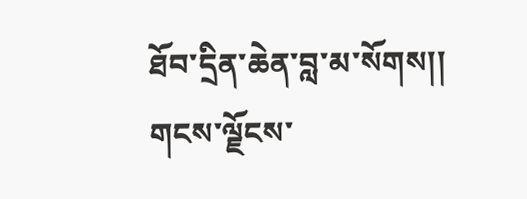ཐོབ་དྲིན་ཆེན་བླ་མ་སོགས།།
གངས་ལྗོངས་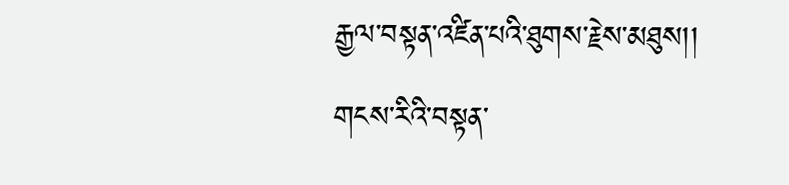རྒྱལ་བསྟན་འཛིན་པའི་ཐུགས་རྗེས་མཐུས།།
གངས་རིའི་བསྟན་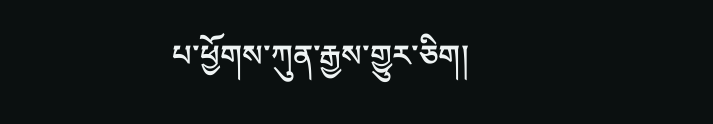པ་ཕྱོགས་ཀུན་རྒྱས་གྱུར་ཅིག།